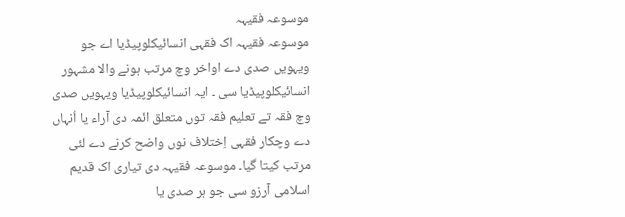موسوعہ فقیہہ
موسوعہ فقیہہ اک فقہی انسائیکلوپیڈیا اے جو ویہويں صدی دے اواخر وچ مرتب ہونے والا مشہور انسائیکلوپیڈیا سی ۔ ایہ انسائیکلوپیڈیا ویہويں صدی وچ فقہ تے تعلیم فقہ توں متعلق ائمہ دی آراء یا اُنہاں دے وچکار فقہی اِختلاف نوں واضح کرنے دے لئی مرتب کیتا گیا۔ موسوعہ فقیہہ دی تیاری اک قدیم اسلامی آرزو سی جو ہر صدی یا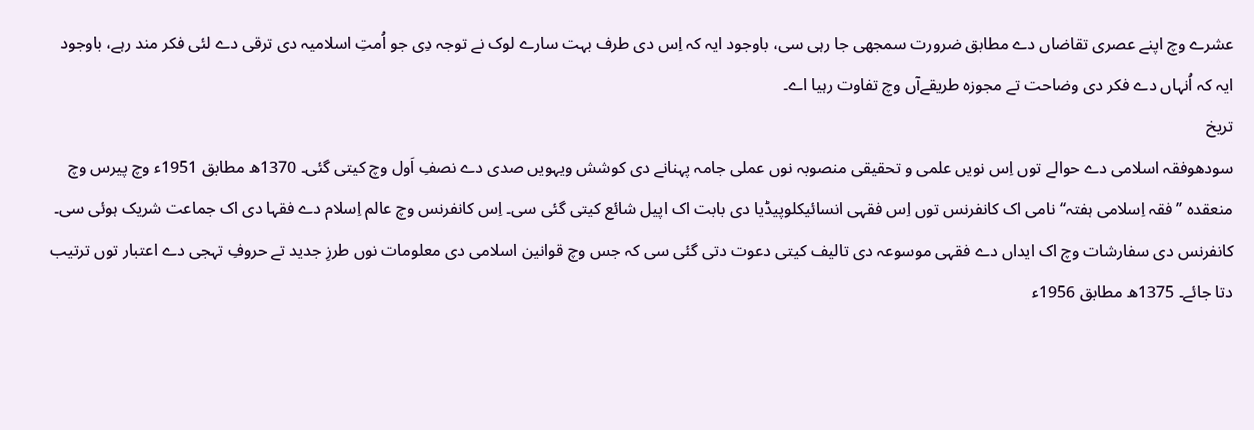عشرے وچ اپنے عصری تقاضاں دے مطابق ضرورت سمجھی جا رہی سی، باوجود ایہ کہ اِس دی طرف بہت سارے لوک نے توجہ دِی جو اُمتِ اسلامیہ دی ترقی دے لئی فکر مند رہے، باوجود ایہ کہ اُنہاں دے فکر دی وضاحت تے مجوزہ طریقےآں وچ تفاوت رہیا اے۔
تریخ
سودھوفقہ اسلامی دے حوالے توں اِس نويں علمی و تحقیقی منصوبہ نوں عملی جامہ پہنانے دی کوشش ویہويں صدی دے نصفِ اَول وچ کيتی گئی۔ 1370ھ مطابق 1951ء وچ پیرس وچ منعقدہ ’’فقہ اِسلامی ہفتہ‘‘ نامی اک کانفرنس توں اِس فقہی انسائیکلوپیڈیا دی بابت اک اپیل شائع کيتی گئی سی۔ اِس کانفرنس وچ عالم اِسلام دے فقہا دی اک جماعت شریک ہوئی سی۔ کانفرنس دی سفارشات وچ اک ایداں دے فقہی موسوعہ دی تالیف کيتی دعوت دتی گئی سی کہ جس وچ قوانین اسلامی دی معلومات نوں طرزِ جدید تے حروفِ تہجی دے اعتبار توں ترتیب دتا جائے۔ 1375ھ مطابق 1956ء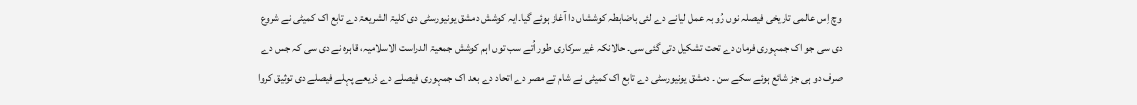وچ اِس عالمی تاریخی فیصلہ نوں رُو بہ عمل لیانے دے لئی باضابطہ کوششاں دا آغاز ہوئے گیا۔ایہ کوشش دمشق یونیورسٹی دی کلیۃ الشریعۃ دے تابع اک کمیٹی نے شروع دی سی جو اک جمہوری فرمان دے تحت تشکیل دتی گئی سی۔ حالانکہ غیر سرکاری طور اُتے سب توں اہم کوشش جمعیۃ الدراست الاسلامیہ، قاہرہ نے دی سی کہ جس دے صرف دو ہی جز شائع ہوئے سکے سن ۔ دمشق یونیورسٹی دے تابع اک کمیٹی نے شام تے مصر دے اتحاد دے بعد اک جمہوری فیصلے دے ذریعے پہلے فیصلے دی توثیق کروا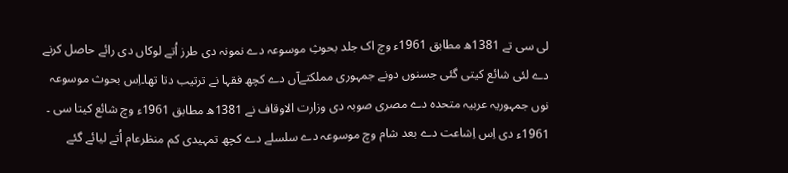لی سی تے 1381ھ مطابق 1961ء وچ اک جلد بحوثِ موسوعہ دے نمونہ دی طرز اُتے لوکاں دی رائے حاصل کرنے دے لئی شائع کيتی گئی جسنوں دونے جمہوری مملکتےآں دے کچھ فقہا نے ترتیب دتا تھا۔اِس بحوث موسوعہ نوں جمہوریہ عربیہ متحدہ دے مصری صوبہ دی وزارت الاوقاف نے 1381ھ مطابق 1961ء وچ شائع کیتا سی ۔ 1961ء دی اِس اِشاعت دے بعد شام وچ موسوعہ دے سلسلے دے کچھ تمہیدی کم منظرعام اُتے لیائے گئے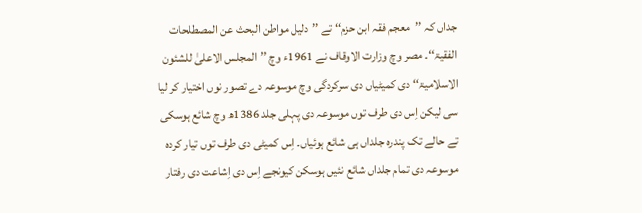جداں کہ ’’معجم فقہ ابن حزم‘‘ تے ’’دلیل مواطن البحث عن المصطلحات الفقیۃ‘‘۔ مصر وچ وزارت الاوقاف نے 1961ء وچ ’’المجلس الاعلیٰ للشئون الاسلامیۃ‘‘ دی کمیٹیاں دی سرکردگی وچ موسوعہ دے تصور نوں اختیار کر ليا سی لیکن اِس دی طرف توں موسوعہ دی پہلی جلد 1386ھ وچ شائع ہوسکی تے حالے تک پندرہ جلداں ہی شائع ہوئیاں۔ اِس کمیٹی دی طرف توں تیار کردہ موسوعہ دی تمام جلداں شائع نئيں ہوسکن کیونجے اِس دی اِشاعت دی رفتار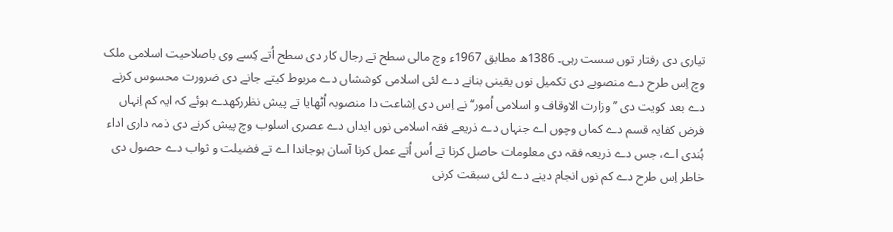تیاری دی رفتار توں سست رہی۔ 1386ھ مطابق 1967ء وچ مالی سطح تے رجال کار دی سطح اُتے کِسے وی باصلاحیت اسلامی ملک وچ اِس طرح دے منصوبے دی تکمیل نوں یقینی بنانے دے لئی اسلامی کوششاں دے مربوط کیتے جانے دی ضرورت محسوس کرنے دے بعد کویت دی ’’وزارت الاوقاف و اسلامی اُمور‘‘ نے اِس دی اِشاعت دا منصوبہ اُٹھایا تے پیش نظررکھدے ہوئے کہ ایہ کم اِنہاں فرض کفایہ قسم دے کماں وچوں اے جنہاں دے ذریعے فقہ اسلامی نوں ایداں دے عصری اسلوب وچ پیش کرنے دی ذمہ داری اداء ہُندی اے، جس دے ذریعہ فقہ دی معلومات حاصل کرنا تے اُس اُتے عمل کرنا آسان ہوجاندا اے تے فضیلت و ثواب دے حصول دی خاطر اِس طرح دے کم نوں انجام دینے دے لئی سبقت کرنی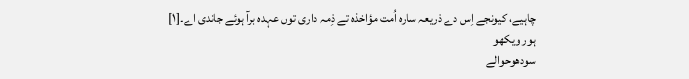چاہیے، کیونجے اِس دے ذریعہ سارہ اُمت مؤاخذہ تے ذِمہ داری توں عہدہ برآ ہوئے جاندی اے۔[۱]
ہور ویکھو
سودھوحوالے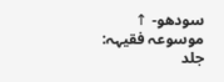سودھو- ↑ موسوعہ فقیہہ: جلد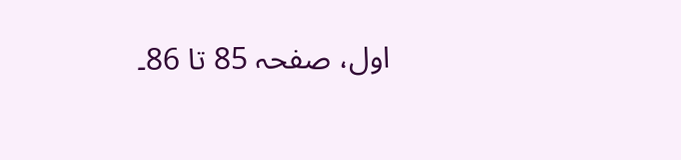اول، صفحہ 85 تا 86۔